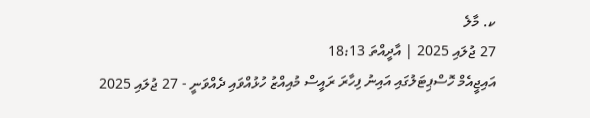ކ. މާލެ
27 ޖުލައި 2025 | އާދީއްތަ 18:13
އައިޖީއެމް ހޮސްޕިޓަލުގައި އައިނު ފިހާރަ ރައީސް މުއިއްޒު ހުޅުއްވައި ދެއްވަނީ - 27 ޖުލައި 2025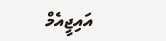އައިޖީއެމް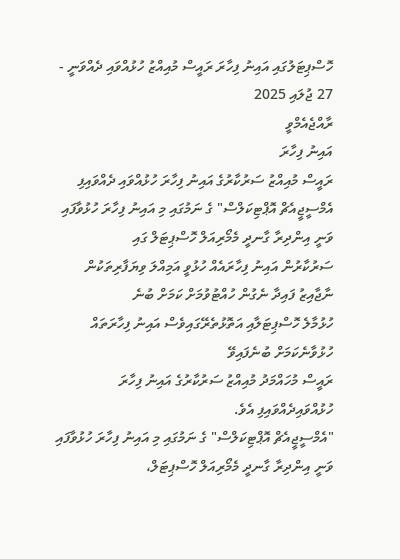ހޮސްޕިޓަލުގައި އައިނު ފިހާރަ ރައީސް މުއިއްޒު ހުޅުއްވައި ދެއްވަނީ - 27 ޖުލައި 2025
ރާއްޖެއެމްވީ
އައިނު ފިހާރަ
ރައީސް މުއިއްޒު ސަރުކާރުގެ އައިނު ފިހާރަ ހުޅުއްވައި ދެއްވައިފި
އެމްސީޖީއެޗް އޮޕްޓިކަލްސް" ގެ ނަމުގައި މި އައިނު ފިހާރަ ހުޅުވާފައި ވަނީ އިންދިރާ ގާނދީ މެމޯރިއަލް ހޮސްޕިޓަލް ގައި
ސަރުކާރުން އައިނު ފިހާރައެއް ހުޅުވީ އަމިއްލަ ވިޔަފާރިތަކުން ނާޖާއިޒު ފައިދާ ނެގުން ހުއްޓުވުމަށް ކަމަށް ބުނެ
ހުޅުމާލެ ހޮސްޕިޓަލާއި އަތޮޅުތެރޭގައިވެސް އައިނު ފިހާރަތައް ހުޅުވާނެކަމަށް ބުނެފައިވޭ
ރައީސް މުހައްމަދު މުއިއްޒު ސަރުކާރުގެ އައިނު ފިހާރަ ހުޅުއްވައިދެއްވައިފި އެވެ.
"އެމްސީޖީއެޗް އޮޕްޓިކަލްސް" ގެ ނަމުގައި މި އައިނު ފިހާރަ ހުޅުވާފައި ވަނީ އިންދިރާ ގާނދީ މެމޯރިއަލް ހޮސްޕިޓަލް،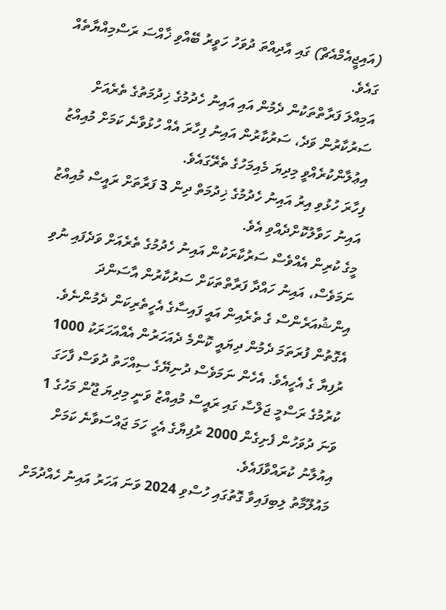(އައިޖީއެމްއެޗް) ގައި އާދިއްތަ ދުވަހު ހަވީރު ބޭއްވި ޚާއްސަ ރަސްމިއްޔާތެއް ގައެވެ.
އަމިއްލަ ފަރާތްތަކުން ދެމުން އައި އައިނު ހެދުމުގެ ޚިދުމަތުގެ ތެރެއަށް ސަރުކާރުން ވަދެ، ސަރުކާރުން އައިނު ފިހާރަ އެއް ހުޅުވާނެ ކަމަށް މުއިއްޒު އިޢުލާންކުރެއްވީ މިދިޔަ މެއިމަހުގެ ތެރޭގައެވެ.
ފިހާރަ ހުޅުވި އިރު އައިނު ހެދުމުގެ ޚިދުމަތް ދިން 3 ފަރާތަށް ރައީސް މުއިއްޒު އައިނު ހަވާލުކޮށްދެއްވި އެވެ.
މީގެ ކުރިން އެއްވެސް ސަރުކާރަކުން އައިނު ހެދުމުގެ ތެރެއަށް ވަދެފައި ނުވި ނަމަވެސް، އައިނު ހައްދާ ފަރާތްތަކަށް ސަރުކާރުން އާސަންދަ އިންޝުއަރެންސް ގެ ތެރެއިން އައީ ފައިސާގެ އެހީތެރިކަން ދެމުންނެވެ. އެގޮތުން ފުރަތަމަ ދެމުން ދިޔައީ ކޮންމެ ދެއަހަރުން އެއްއަހަރަކު 1000 ރުފިޔާ ގެ އެހީއެވެ. އެހެން ނަމަވެސް ދުނިޔޭގެ ސިއްހަތު ދުވަސް ފާހަގަ ކުރުމުގެ ރަސްމީ ޖަލްސާ ގައި ރައީސް މުއިއްޒު ވަނީ މިދިޔަ ޖޫން މަހުގެ 1 ވަނަ ދުވަހުން ފެށިގެން 2000 ރުފިޔާގެ އެހީ ހަމަ ޖައްސަވާނެ ކަމަށް އިއުލާނު ކުރައްވާފައެވެ.
މައުލޫމާތު ލިބިފައިވާ ގޮތުގައި ހުސްވި 2024 ވަނަ އަހަރު އައިނު ހެއްދުމަށް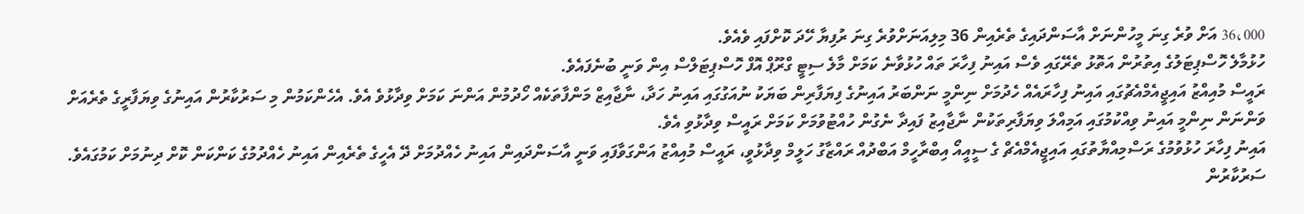36،000 އަށް ވުރެ ގިނަ މީހުންނަށް އާސަންދައިގެ ތެރެއިން 36 މިލިއަނަށްވުރެ ގިނަ ރުފިޔާ ހޭދަ ކޮށްފައި ވެއެވެ.
ހުޅުމާލެ ހޮސްޕިޓަލުގެ އިތުރުން އަތޮޅު ތެރޭގައި ވެސް އައިނު ފިހާރަ ތައް ހުޅުވާނެ ކަމަށް މާލެ ސިޓީ ގްރޫޕް އޮފް ހޮސްޕިޓަލްސް އިން ވަނީ ބުނެފައެވެ.
ރައީސް މުއިއްޒު އައިޖީއެމްއެޗުގައި އައިނު ފިހާރައެއް ހެދުމަށް ނިންމީ ނަންބަރު އައިނުގެ ފިޔަފާރިން ބަޔަކު ނުއަގުގައި އައިނު ހަދާ، ނާޖާއިޒް މަންފާތަކެއް ހޯދުމުން އަންނަ ކަމަށް ވިދާޅުވެ އެވެ. އެހެންކަމުން މި ސަރުކާރުން އައިނުގެ ވިޔަފާރީގެ ތެރެއަށް ވަންނަން ނިންމީ އައިނު ވިއްކުމުގައި އަމިއްލަ ވިޔަފާރިތަކުން ނާޖާއިޒު ފައިދާ ނެގުން ހުއްޓުވުމަށް ކަމަށް ރައީސް ވިދާޅުވި އެވެ.
އައިނު ފިހާރަ ހުޅުވުމުގެ ރަސްމިއްޔާތުގައި އައިޖީއެމްއެޗް ގެ ސީއީއޯ އިބްރާހީމް އަބްދުއް ރައްޒާގު ހަލީމް ވިދާޅުވީ، ރައީސް މުއިއްޒު އަންގަވާފައި ވަނީ އާސަންދައިން އައިނު ހެއްދުމަށް ދޭ އެހީގެ ތެރެއިން އައިނު ހެއްދުމުގެ ކަންކަން ކޮށް ދިނުމަށް ކަމުގައެވެ.
ސަރުކާރުން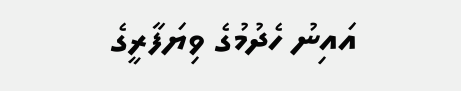އައިނު ހެދުމުގެ ވިޔަފާރީގެ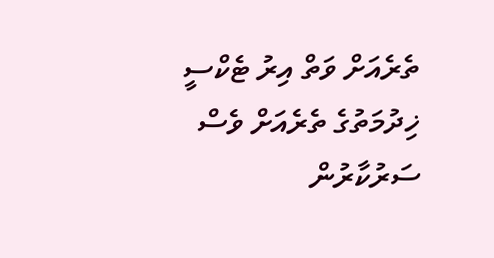ތެރެއަށް ވަތް އިރު ޓެކްސީ ޚިދުމަތުގެ ތެރެއަށް ވެސް ސަރުކާރުން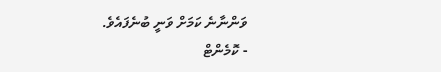ވަންނާނެ ކަމަށް ވަނީ ބުނެފައެވެ.
- ކޮމެންޓް